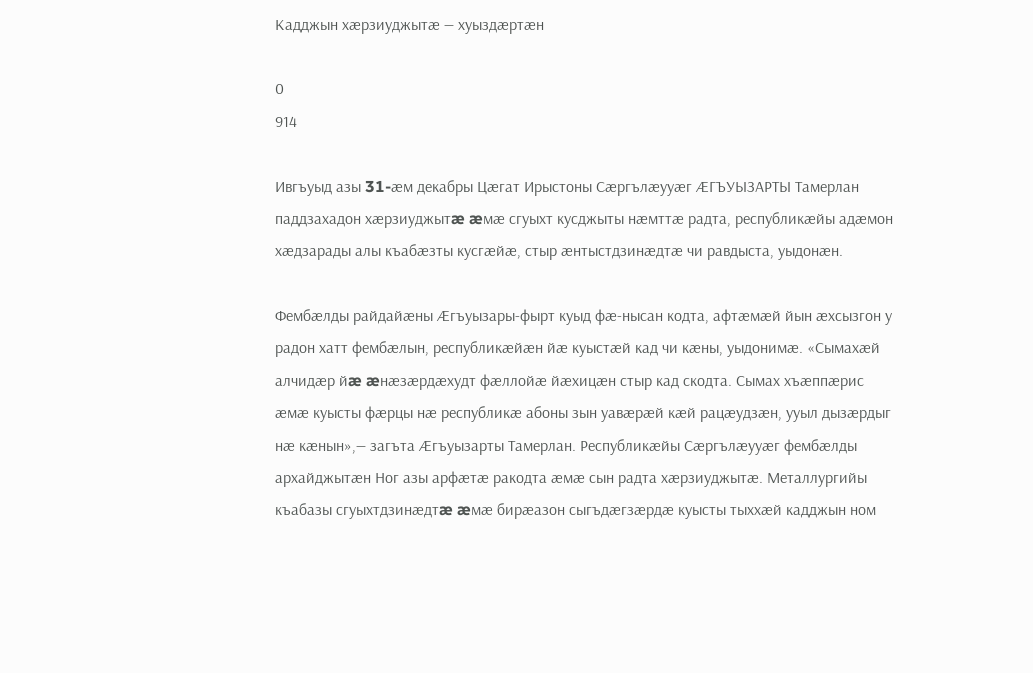Кадджын хæрзиуджытæ — хуыздæртæн

0
914

Ивгъуыд азы 31-æм декабры Цæгат Ирыстоны Сæргълæууæг ÆГЪУЫЗАРТЫ Тамерлан паддзахадон хæрзиуджытæ æмæ сгуыхт кусджыты нæмттæ радта, республикæйы адæмон хæдзарады алы къабæзты кусгæйæ, стыр æнтыстдзинæдтæ чи равдыста, уыдонæн.

Фембæлды райдайæны Æгъуызары-фырт куыд фæ-нысан кодта, афтæмæй йын æхсызгон у радон хатт фембæлын, республикæйæн йæ куыстæй кад чи кæны, уыдонимæ. «Сымахæй алчидæр йæ æнæзæрдæхудт фæллойæ йæхицæн стыр кад скодта. Сымах хъæппæрис æмæ куысты фæрцы нæ республикæ абоны зын уавæрæй кæй рацæудзæн, ууыл дызæрдыг нæ кæнын»,— загъта Æгъуызарты Тамерлан. Республикæйы Сæргълæууæг фембæлды архайджытæн Ног азы арфæтæ ракодта æмæ сын радта хæрзиуджытæ. Металлургийы къабазы сгуыхтдзинæдтæ æмæ бирæазон сыгъдæгзæрдæ куысты тыххæй кадджын ном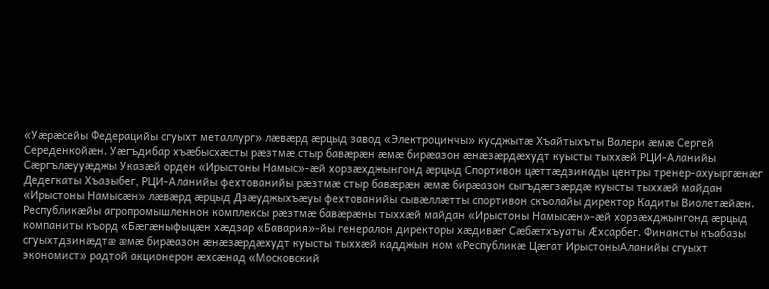«Уæрæсейы Федерацийы сгуыхт металлург» лæвæрд æрцыд завод «Электроцинчы» кусджытæ Хъайтыхъты Валери æмæ Сергей Середенкойæн. Уæгъдибар хъæбысхæсты рæзтмæ стыр бавæрæн æмæ бирæазон æнæзæрдæхудт куысты тыххæй РЦИ-Аланийы Сæргълæууæджы Указæй орден «Ирыстоны Намыс»-æй хорзæхджынгонд æрцыд Спортивон цæттæдзинады центры тренер-ахуыргæнæг Дедегкаты Хъазыбег, РЦИ-Аланийы фехтованийы рæзтмæ стыр бавæрæн æмæ бирæазон сыгъдæгзæрдæ куысты тыххæй майдан «Ирыстоны Намысæн» лæвæрд æрцыд Дзæуджыхъæуы фехтованийы сывæллæтты спортивон скъолайы директор Кадиты Виолетæйæн. Республикæйы агропромышленнон комплексы рæзтмæ бавæрæны тыххæй майдан «Ирыстоны Намысæн»-æй хорзæхджынгонд æрцыд компаниты къорд «Бæгæныфыцæн хæдзар «Бавария»-йы генералон директоры хæдивæг Сæбæтхъуаты Æхсарбег. Финансты къабазы сгуыхтдзинæдтæ æмæ бирæазон æнæзæрдæхудт куысты тыххæй кадджын ном «Республикæ Цæгат ИрыстоныАланийы сгуыхт экономист» радтой акционерон æхсæнад «Московский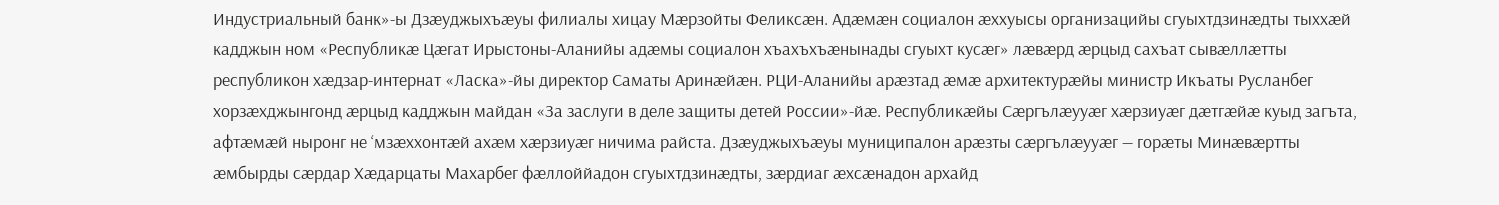Индустриальный банк»-ы Дзæуджыхъæуы филиалы хицау Мæрзойты Феликсæн. Адæмæн социалон æххуысы организацийы сгуыхтдзинæдты тыххæй кадджын ном «Республикæ Цæгат Ирыстоны-Аланийы адæмы социалон хъахъхъæнынады сгуыхт кусæг» лæвæрд æрцыд сахъат сывæллæтты республикон хæдзар-интернат «Ласка»-йы директор Саматы Аринæйæн. РЦИ-Аланийы арæзтад æмæ архитектурæйы министр Икъаты Русланбег хорзæхджынгонд æрцыд кадджын майдан «За заслуги в деле защиты детей России»-йæ. Республикæйы Сæргълæууæг хæрзиуæг дæтгæйæ куыд загъта, афтæмæй ныронг не ‘мзæххонтæй ахæм хæрзиуæг ничима райста. Дзæуджыхъæуы муниципалон арæзты сæргълæууæг — горæты Минæвæртты æмбырды сæрдар Хæдарцаты Махарбег фæллоййадон сгуыхтдзинæдты, зæрдиаг æхсæнадон архайд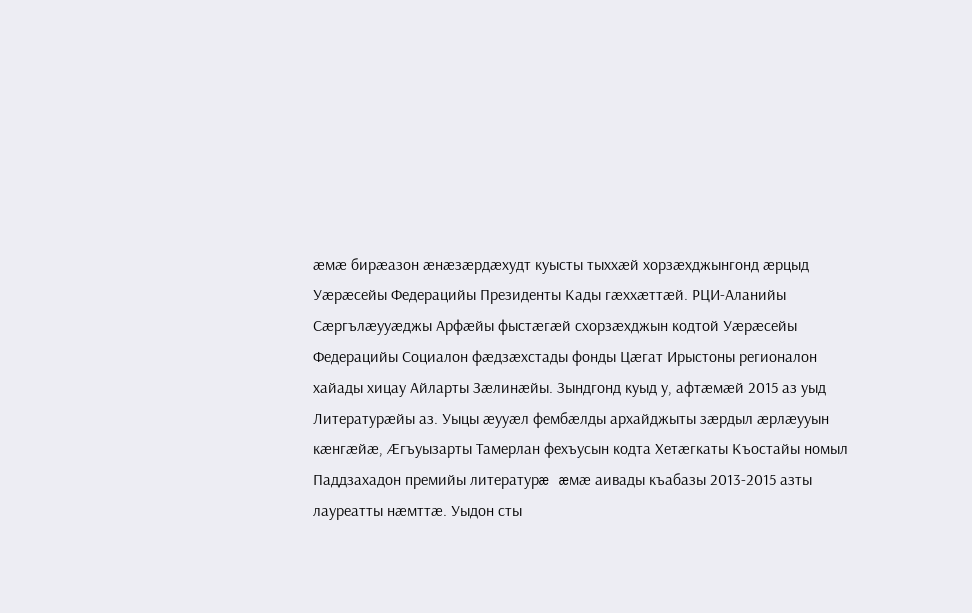æмæ бирæазон æнæзæрдæхудт куысты тыххæй хорзæхджынгонд æрцыд Уæрæсейы Федерацийы Президенты Кады гæххæттæй. РЦИ-Аланийы Сæргълæууæджы Арфæйы фыстæгæй схорзæхджын кодтой Уæрæсейы Федерацийы Социалон фæдзæхстады фонды Цæгат Ирыстоны регионалон хайады хицау Айларты Зæлинæйы. Зындгонд куыд у, афтæмæй 2015 аз уыд Литературæйы аз. Уыцы æууæл фембæлды архайджыты зæрдыл æрлæууын кæнгæйæ, Æгъуызарты Тамерлан фехъусын кодта Хетæгкаты Къостайы номыл Паддзахадон премийы литературæ æмæ аивады къабазы 2013-2015 азты лауреатты нæмттæ. Уыдон сты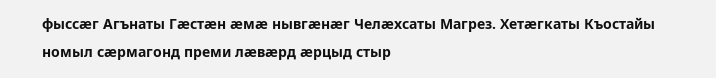фыссæг Агънаты Гæстæн æмæ нывгæнæг Челæхсаты Магрез. Хетæгкаты Къостайы номыл сæрмагонд преми лæвæрд æрцыд стыр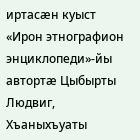иртасæн куыст «Ирон этнографион энциклопеди»-йы автортæ Цыбырты Людвиг, Хъаныхъуаты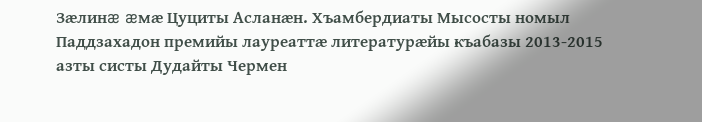Зæлинæ æмæ Цуциты Асланæн. Хъамбердиаты Мысосты номыл Паддзахадон премийы лауреаттæ литературæйы къабазы 2013-2015 азты систы Дудайты Чермен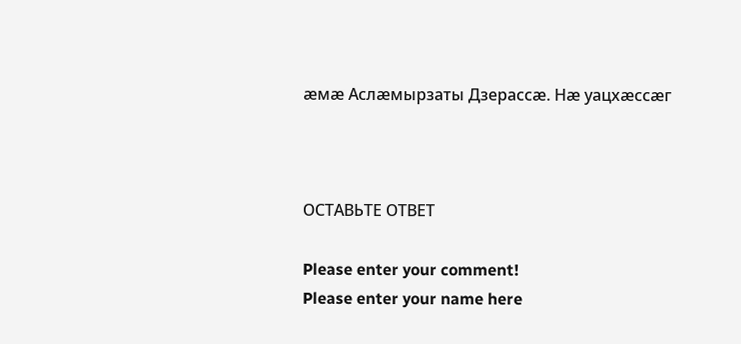æмæ Аслæмырзаты Дзерассæ. Нæ уацхæссæг



ОСТАВЬТЕ ОТВЕТ

Please enter your comment!
Please enter your name here